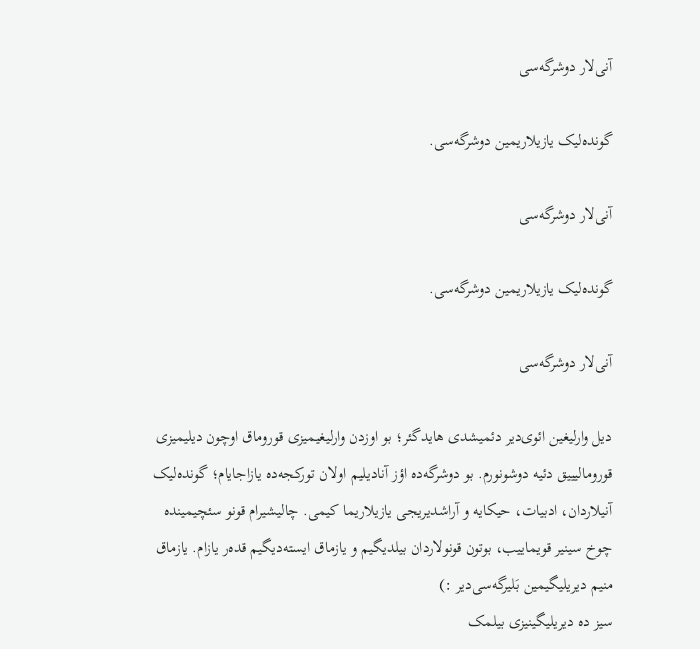آنی‌لار دوشرگه‌سی

گونده‌لیک یازیلاریمین دوشرگه‌سی.

آنی‌لار دوشرگه‌سی

گونده‌لیک یازیلاریمین دوشرگه‌سی.

آنی‌لار دوشرگه‌سی

دیل وارلیغین ائوی‌دیر دئمیشدی هایدگئر؛ بو اوزدن وارلیغیمیزی قوروماق اوچون دیلیمیزی قورومالیییق دئیه دوشونورم. بو دوشرگه‌ده اؤز آنادیلیم اولان تورکجه‌ده یازاجایام؛ گونده‌لیک آنیلاردان، ادبیات، حیکایه و آراشدیریجی یازیلاریما کیمی. چالیشیرام قونو سئچیمینده چوخ سینیر قویماییب، بوتون قونولاردان بیلدیگیم و یازماق ایسته‌دیگیم قده‌ر یازام. یازماق منیم دیریلیگیمین بَلیرگه‌سی‌دیر :)
سیز ده دیریلیگینیزی بیلمک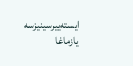ایسته‌ییرسینیزسه یازماغا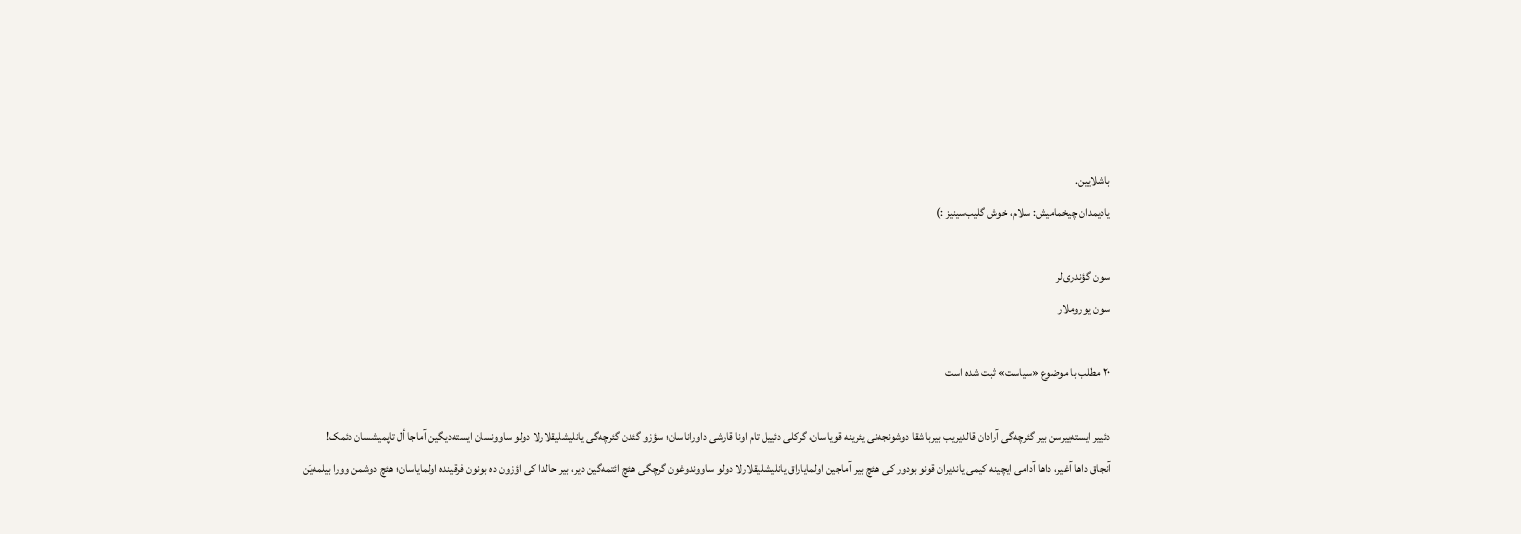باشلایین.
یادیمدان چیخمامیش: سلام، خوش گلیب‌سینیز :)

سون گؤندری‌لر
سون یوروملار

۲۰ مطلب با موضوع «سیاست» ثبت شده است

دئییر ایسته‌ییرسن بیر گئرچه‌گی آرادان قالدیریب بیرباشقا دوشونجه‌نی یئرینه قویاسان، گرکلی دئییل تام اونا قارشی داوراناسان؛ سؤزو گئدن گئرچه‌گی یانلیشلیقلارلا دولو ساوونسان ایسته‌دیگین آماجا أل تاپمیشسان دئمک!
آنجاق داها آغیر، داها آدامی ایچینه کیمی یاندیران قونو بودور کی هئچ بیر آماجین اولمایاراق یانلیشلیقلارلا دولو ساووندوغون گرچگی هئچ ائتمه‌گین دیر، بیر حالدا کی اؤزون ده بونون فرقینده اولمایاسان؛ هئچ دوشمن وورا بیلمه‌یَن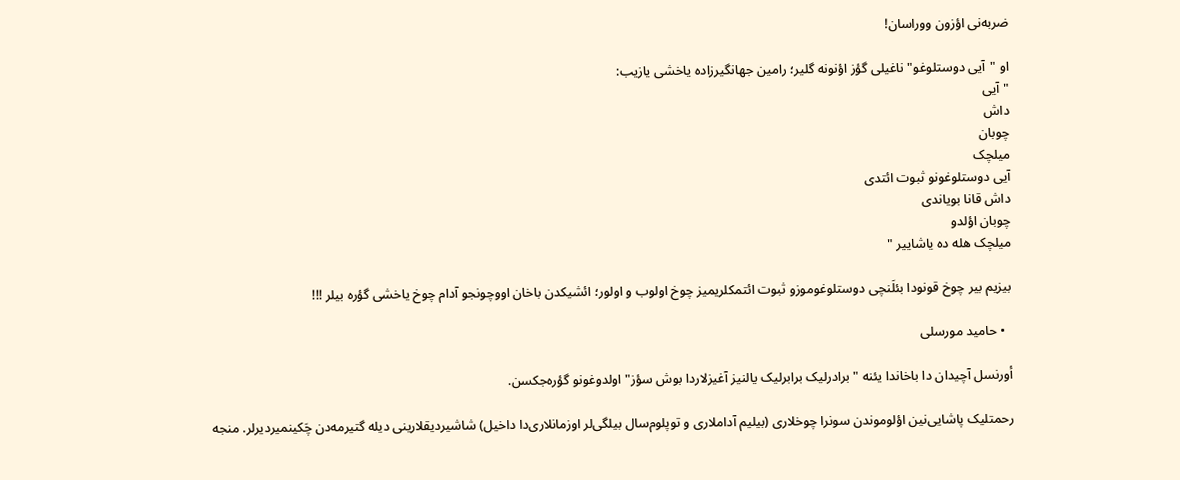ضربه‌نی اؤزون ووراسان!

او "آیی دوستلوغو" ناغیلی گؤز اؤنونه گلیر؛ رامین جهانگیرزاده یاخشی یازیب:
" آیی
داش
چوبان
میلچک
آیی دوستلوغونو ثبوت ائتدی
داش قانا بویاندی
چوبان اؤلدو
میلچک هله ده یاشاییر "

بیزیم بیر چوخ قونودا بئلَنچی دوستلوغوموزو ثبوت ائتمکلریمیز چوخ اولوب و اولور؛ ائشیکدن باخان اووچونجو آدام چوخ یاخشی گؤره‌ بیلر !!!

  • حامید مورسلی

أورنسل آچیدان دا باخاندا یئنه "برادرلیک برابرلیک یالنیز آغیزلاردا بوش سؤز" اولدوغونو گؤره‌جکسن.

رحمتلیک پاشایی‌نین اؤلوموندن سونرا چوخلاری (بیلیم آداملاری و توپلوم‌سال بیلگی‌لر اوزمانلاری‌دا داخیل) شاشیردیقلارینی دیله گتیرمه‌دن چَکینمیردیرلر. منجه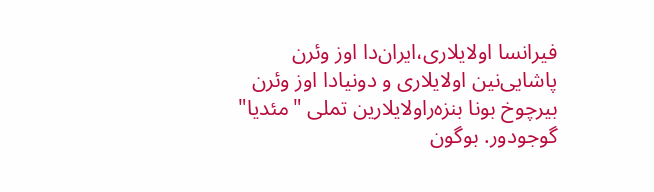فیرانسا اولایلاری،ایران‌دا اوز وئرن پاشایی‌نین اولایلاری و دونیادا اوز وئرن بیرچوخ بونا بنزه‌راولایلارین تملی "مئدیا" گوجودور. بوگون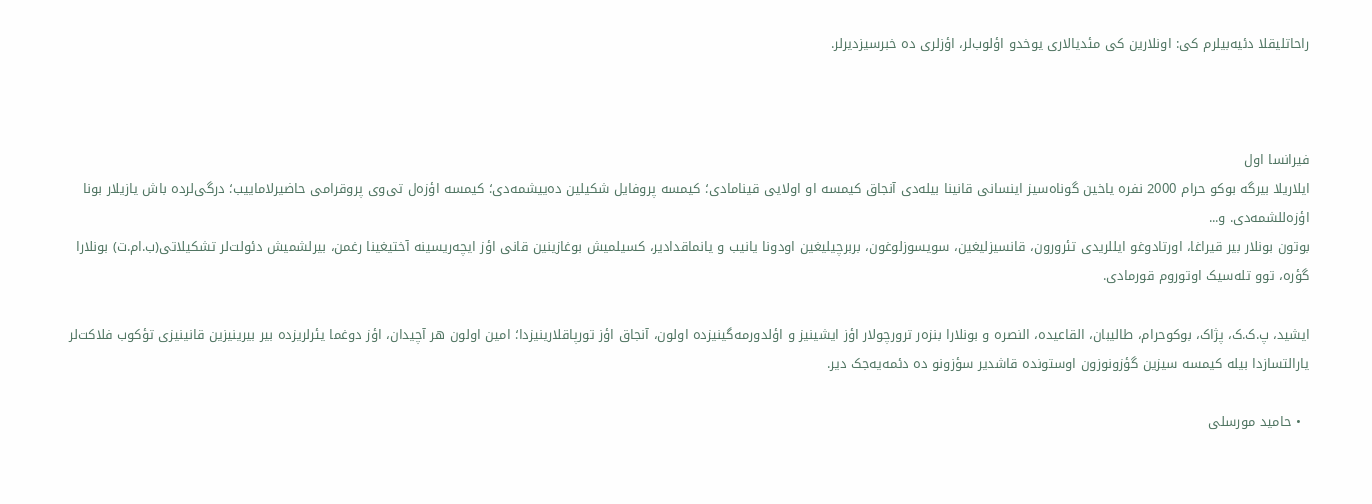راحاتلیقلا دئیه‌بیلرم کی: اونلارین کی مئدیالاری یوخدو اؤلوب‌لر، اؤزلری ده خبرسیزدیرلر.



فیرانسا اول
ایلاریلا بیرگه بوکو حرام 2000 نفره یاخین گوناه‌سیز اینسانی قانینا بیله‌دی آنجاق کیمسه او اولایی قینامادی؛ کیمسه پروفایل شکیلین ده‌ییشمه‌دی؛ کیمسه اؤزه‌ل تی‌وی پروقرامی حاضیرلاماییب؛ درگی‌لرده باش یازیلار بونا اؤزه‌للشمه‌دی. و...
بوتون بونلار بیر قیراغا، اورتادوغو ایللریدی تئرورون، قانسیزلیغین، سویسوزلوغون، بربرچیلیغین اودونا یانیب و یانماقدادیر، کسیلمیش بوغازینین قانی اؤز ایچه‌ریسینه آختیغینا رغمن، بیرلشمیش دئولت‌لر تشکیلاتی(ب.ام.ت) بونلارا گؤره، توو تله‌سیک اوتوروم قورمادی.

ایشید، پ.ک.ک، پژاک، بوکوحرام، طالیبان، القاعیده، النصره و بونلارا بنزه‌ر ترورچولار اؤز ایشینیز و اؤلدورمه‌گینیزده اولون، آنجاق اؤز تورپاقلارینیزدا؛ امین اولون هر آچیدان، اؤز دوغما یئرلریزده بیر بیرینیزین قانینیزی تؤکوب فلاکت‌لر یارالتسازدا بیله کیمسه سیزین گؤزونوزون اوستونده قاشدیر سؤزونو ده دئمه‌یه‌جک دیر.

  • حامید مورسلی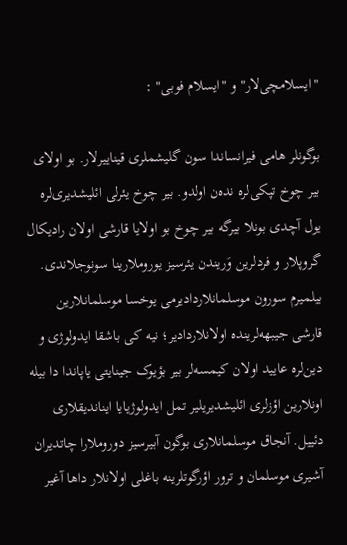"ایسلامچی‌لار" و "ایسلام فوبی" :

بوگونلر هامی فیرانساندا سون گلیشملری قیناییرلار. بو اولای بیر چوخ تپکی‌لره نده‌ن اولدو. بیر چوخ یئرلی ائلیشدیری‌لره یول آچدی بونلا بیرگه بیر چوخ بو اولایا قارشی اولان رادیکال گروپلار و فردلرین وَریندن یئرسیز یوروملارینا سونوجلاندی. بیلمیرم سورون موسلمانلاردادیرمی یوخسا موسلمانلارین قارشی جیبهه‌لرینده اولانلاردادیر؛ نیه کی باشقا ایدولوژی و دین‌لره عایید اولان کیمسه‌لر بیر بؤیوک جینایتی یاپاندا دا بیله اونلارین اؤزلری ائلیشدیریلیر تمل ایدولوژیایا ایناندیقلاری دئییل. آنجاق موسلمانلاری بوگون آبیرسیز دوروملارا چاتدیران آشیری موسلمان و ترور اؤرگوتلرینه باغلی اولانلار داها آغیر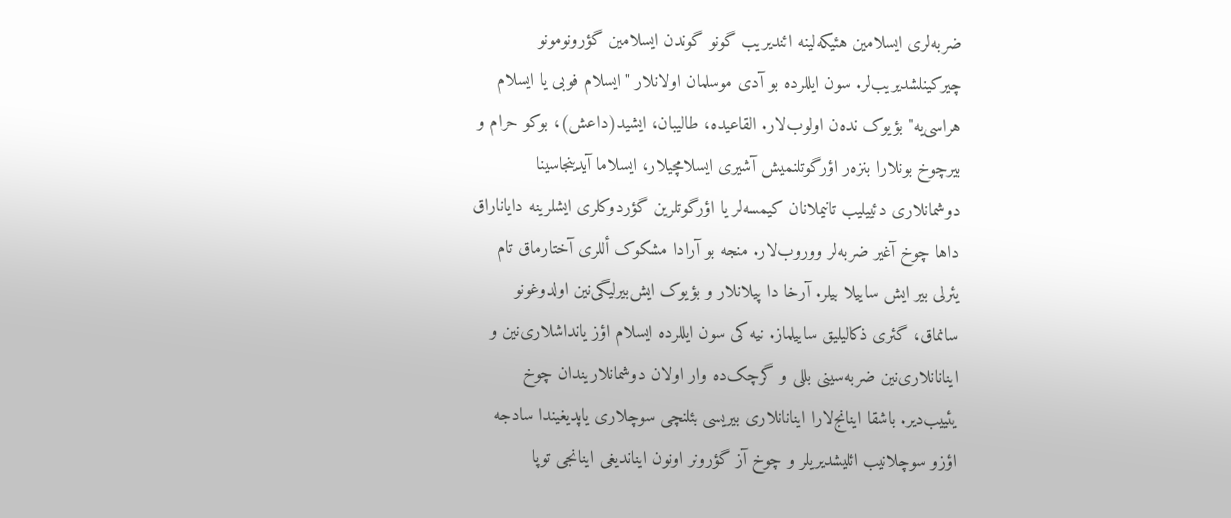ضربه‌لری ایسلامین هئیکه‌لینه ائندیریب‌ گونو گوندن ایسلامین گؤرونومونو چیرکینلشدیریب‌لر. سون ایللرده بو آدی موسلمان اولانلار "ایسلام فوبی یا ایسلام هراسی‌یه" بؤیوک نده‌ن اولوب‌لار. القاعیده، طالیبان، ایشید(داعش)، بوکو حرام و بیرچوخ بونلارا بنزه‌ر اؤرگوتلنمیش آشیری ایسلامچیلار، ایسلاما آیدینجاسینا دوشمانلاری دئییلیب تانیملانان کیمسه‌لر یا اؤرگوتلرین گؤردوکلری ایشلرینه دایاناراق داها چوخ آغیر ضربه‌لر ووروب‌لار. منجه بو آرادا مشکوک أللری آختارماق تام یئرلی بیر ایش ساییلا بیلر. آرخا دا پیلانلار و بؤیوک ایش‌بیرلیگی‌نین اولدوغونو سانماق، گئری ذکالیلیق ساییلماز. نیه کی سون ایللرده ایسلام اؤز یانداشلاری‌نین و اینانانلاری‌نین ضربه‌سینی بللی و گرچک‌ده وار اولان دوشمانلاریندان چوخ یئییب‌دیر. باشقا اینانج‌لارا اینانانلاری بیریسی بئلنچی سوچلاری یاپدیغیندا سادجه اؤزو سوچلانیب ائلیشدیریلر و چوخ آز گؤرونر اونون ایناندیغی اینانجی توپا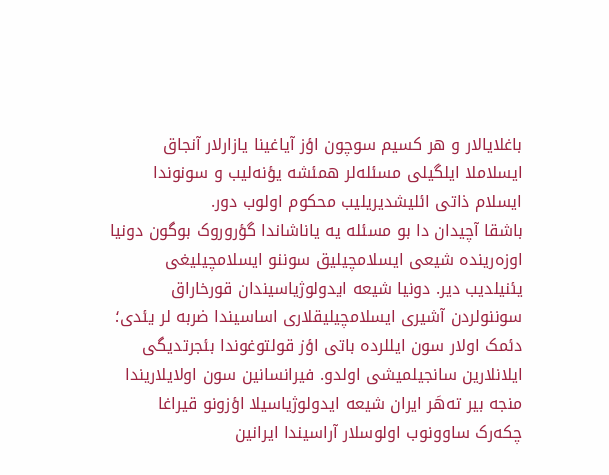باغلایالار و هر کسیم سوچون اؤز آیاغینا یازارلار آنجاق ایسلاملا ایلگیلی مسئله‌لر همئشه یؤنه‌لیب و سونوندا ایسلام ذاتی ائلیشدیریلیب محکوم اولوب دور.
باشقا آچیدان دا بو مسئله یه یاناشاندا گؤروروک بوگون دونیا اوزه‌رینده شیعی ایسلامچیلیق سوننو ایسلامچیلیغی یئنیلدیب دیر. دونیا شیعه ایدولوژیاسیندان قورخاراق سوننو‌لردن آشیری ایسلامچیلیقلاری اساسیندا ضربه لر یئدی؛ دئمک اولار سون ایللرده باتی اؤز قولتوغوندا بئجرتدیگی ایلانلارین سانجیلمیشی اولدو. فیرانسانین سون اولایلاریندا منجه بیر ته‌هَر ایران شیعه ایدولوژیاسیلا اؤزونو قیراغا چکه‌رک ساوونوب اولوسلار آراسیندا ایرانین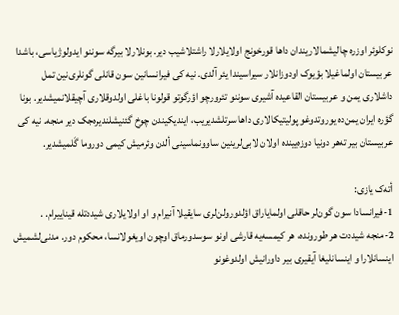نوکلوئر اوزره چالیشمالاریندان داها قورخونج اولایلارلا راشتلاشیب دیر. بونلارلا بیرگه سوننو ایدولوژیاسی، باشدا عربیستان اولماغیلا بؤیوک اودوزانلار سیراسیندا یئر آلدی. نیه کی فیرانسانین سون قانلی گونلری‌نین تمل داشلاری یمن و عربیستان القاعیده آشیری سوننو تئرورچو اؤرگوتو قولونا باغلی اولدوقلاری آچیقلانمیشدیر. بونا گؤره ایران یمن‌ده یوروتدوغو پولیتیکالاری داها سرتلشدیریب، ایندیکیندن چوخ گئنیشلندیره‌جک دیر منجه. نیه کی عربیستان بیر ته‌هر دونیا دوزه‌یینده اولان لابی‌لرینین ساوونماسینی ألدن وئرمیش کیمی دوروما گَلمیشدیر.

أته‌ک یازی:
1-فیرانسادا سون گون‌لر حاقلی اولمایاراق اؤلدورولن‌لری سایقیلا آنیرام و او اولایلاری شیددتله قیناییرام. .
2-منجه شیددت هر طورونده، هر کیمسه‌یه قارشی اونو سوسدورماق اوچون اویغولانسا، محکوم دور. مدنی‌لشمیش اینسانلارا و اینسانلیغا آیقیری بیر داورانیش اولدوغونو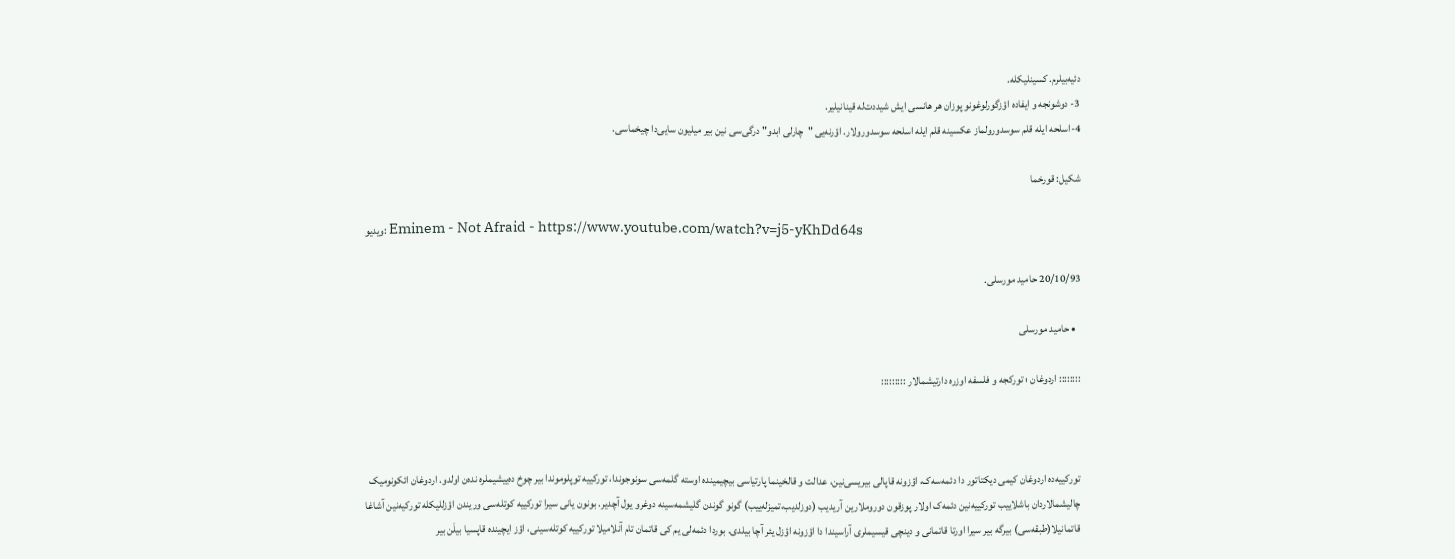دئیه‌بیلرم. کسینلیکله.
3- دوشونجه و ایفاده اؤزگورلوغونو پوزان هر هانسی ایش شیددت‌له قینانیلیر.
4-اسلحه ایله قلم سوسدورولماز عکسینه قلم ایله اسلحه سوسدورولار. اؤرنه‌یی "چارلی ابدو" درگی‌سی نین بیر میلیون سایی‌دا چیخماسی.

شکیل: قورخما

ویدیو: Eminem - Not Afraid - https://www.youtube.com/watch?v=j5-yKhDd64s

20/10/93 حامید مورسلی.

  • حامید مورسلی

:::::::: اردوغان ؛ تورکجه و فلسفه اوزره دارتیشمالار :::::::::



تورکییه‌ده اردوغان کیمی دیکتاتور دا دئمه‌سه‌ک، اؤزونه قاپالی بیریسی‌نین، عدالت و قالخینما پارتیاسی بیچیمینده اوسته گلمه‌سی سونوجوندا، تورکییه توپلوموندا بیر چوخ ده‌ییشیملره نده‌ن اولدو. اردوغان ائکونومیک‌ چالیشمالاردان باشلاییب تورکییه‌نین دئمه‌ک اولار پوزقون دوروملارین آریدیب (دوزلدیب،تمیزله‌ییب) گونو گوندن گلیشمه‌سینه دوغرو یول آچدیر. بونون یانی سیرا تورکییه کوتله‌سی وریندن اؤزللیکله تورکیه‌نین آشاغا قاتمانیلا(طبقه‌سی) بیرگه بیر سیرا اورتا قاتمانی و دینچی قیسیملری آراسیندا دا اؤزونه اؤزل یئر آچا بیلدی. بوردا دئمه‌لی یم کی قاتمان تام آنلامیلا تورکییه‌ کوتله‌سینی، اؤز ایچینده قاپسیا بیلَن بیر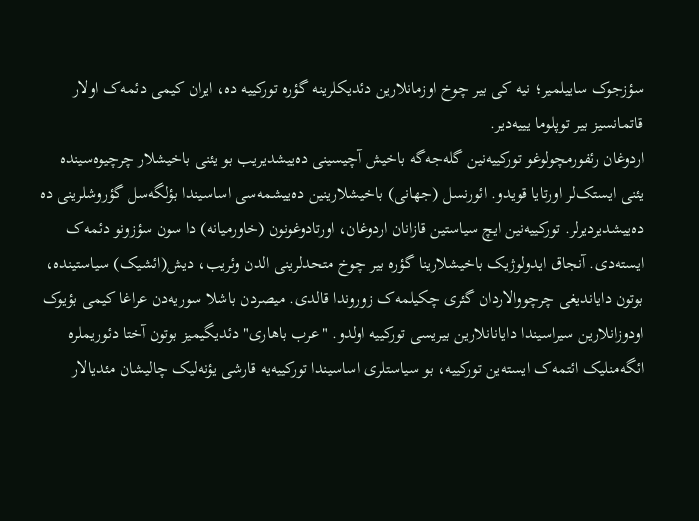سؤزجوک ساییلمیر؛ نیه کی بیر چوخ اوزمانلارین دئدیکلرینه گؤره تورکییه ده، ایران کیمی دئمه‌ک اولار قاتمانسیز بیر توپلوما یییه‌دیر.
اردوغان رئفورمچولوغو تورکییه‌نین گله‌جه‌گه باخیش آچیسینی ده‌ییشدیریب بو یئنی باخیشلار چرچیوه‌سینده یئنی ایستک‌لر اورتایا قویدو. ائورنسل (جهانی) باخیشلارینین ده‌ییشمه‌سی اساسیندا بؤلگه‌سل گؤروشلرینی ده ده‌ییشدیردیرلر. تورکییه‌نین ایچ سیاستین قازانان اردوغان، اورتادوغونون (خاورمیانه) دا سون سؤزونو دئمه‌ک ایسته‌دی. آنجاق ایدولوژیک باخیشلارینا گؤره بیر چوخ متحدلرینی الدن وئریب، دیش(ائشیک) سیاستینده، بوتون دایاندیغی چرچووالاردان گئری چکیلمه‌ک زوروندا قالدی. میصردن باشلا سوریه‌دن عراغا کیمی بؤیوک اودوزانلارین سیراسیندا دایانانلارین بیریسی تورکییه اولدو. "عرب باهاری" دئدیگیمیز بوتون آختا دئوریملره ائگه‌منلیک ائتمه‌ک ایسته‌ین تورکییه، بو سیاستلری اساسیندا تورکییه‌یه قارشی یؤنه‌لیک چالیشان مئدیالار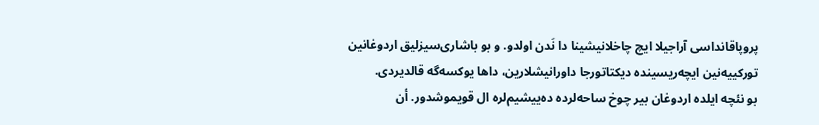پروپاقانداسی آراجیلا ایچ چاخلانیشینا دا نَدن اولدو. و بو باشاری‌سیزلیق اردوغانین تورکییه‌نین ایچه‌ریسینده دیکتاتورجا داورانیشلارین، داها یوکسه‌گه قالدیردی.
بو نئچه ایلده اردوغان بیر چوخ ساحه‌لرده ده‌ییشیم‌لره ال قویموشدور. أن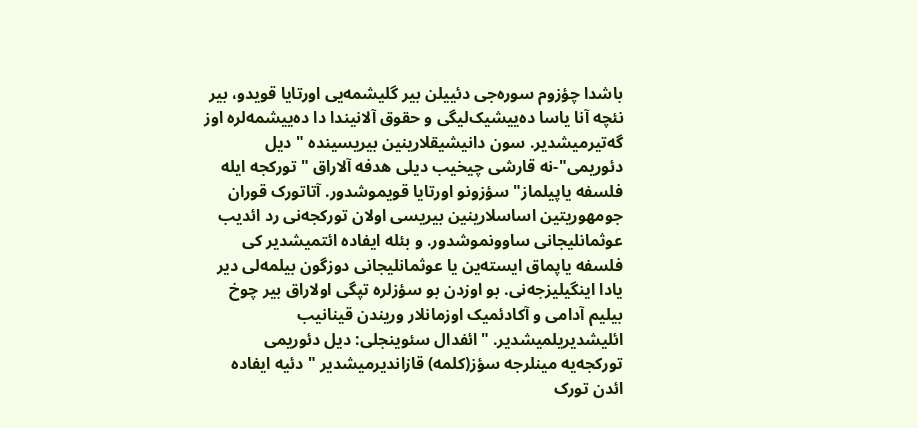باشدا چؤزوم سوره‌جی دئییلن بیر گلیشمه‌یی اورتایا قویدو، بیر نئچه آنا یاسا ده‌ییشیک‌لیگی و حقوق آلانیندا دا ده‌ییشمه‌لره اوز گه‌تیرمیشدیر. سون دانیشیقلارینین بیریسینده " دیل دئوریمی"-نه قارشی چیخیب دیلی هدفه آلاراق " تورکجه ایله فلسفه یاپیلماز" سؤزونو اورتایا قویموشدور. آتاتورک قوران جومهوریتین اساسلارینین بیریسی اولان تورکجه‌نی رد ائدیب عوثمانلیجانی ساوونموشدور. و بئله ایفاده ائتمیشدیر کی فلسفه یاپماق ایسته‌ین یا عوثمانلیجانی دوزگون بیلمه‌لی دیر یادا اینگیلیزجه‌نی. بو اوزدن بو سؤزلره تپگی اولاراق بیر چوخ بیلیم آدامی و آکادئمیک اوزمانلار وریندن قینانیب ائلیشدیریلمیشدیر. "ائفدال سئوینجلی: دیل دئوریمی تورکجه‌یه مینلرجه سؤز(کلمه) قازاندیرمیشدیر " دئیه ایفاده ائدن تورک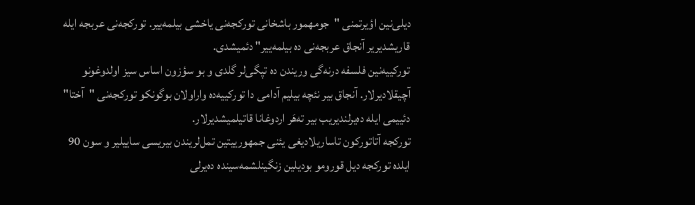دیلی‌نین اؤیرتمنی "جومهمور باشخانی تورکجه‌نی یاخشی بیلمه‌ییر. تورکجه‌نی عربجه ایله قاریشدیریر آنجاق عربجه‌نی ده بیلمه‌ییر" دئمیشدی.
تورکییه‌نین فلسفه درنه‌گی وریندن ده تپگی‌لر گلدی و بو سؤزون اساس سیز اولدوغونو آچیقلادیرلار. آنجاق بیر نئچه بیلیم آدامی دا تورکییه‌‌ده واراولان بوگونکو تورکجه‌نی "آختا" دئییمی ایله ده‌یرلندیریب بیر ته‌هَر اردوغانا قاتیلمیشدیرلار.
تورکجه آتاتورکون تاساریلادیغی یئنی جمهورییتین تمل‌لریندن بیریسی ساییلیر و سون 90 ایلده تورکجه دیل قورومو بودیلین زنگینلشمه‌سینده ده‌یرلی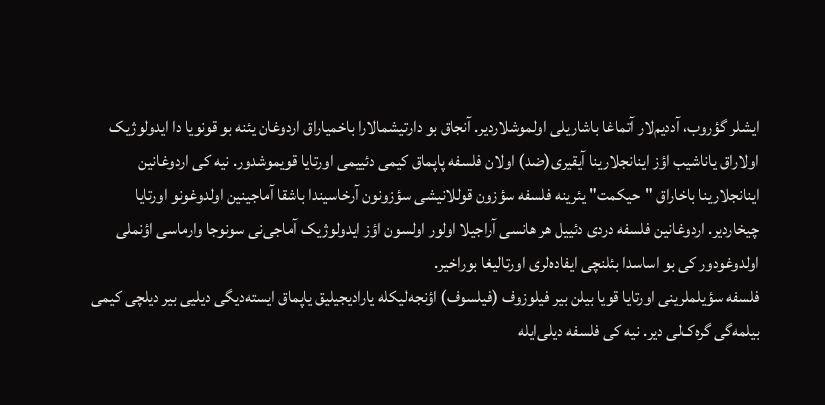ایشلر گؤروب، آددیم‌لار آتماغا باشاریلی اولموشلاردیر. آنجاق بو دارتیشمالارا باخمیاراق اردوغان یئنه بو قونویا دا ایدولوژیک اولاراق یاناشیب اؤز اینانجلارینا آیقیری(ضد) اولان فلسفه پاپماق کیمی دئییمی اورتایا قویموشدور. نیه کی اردوغانین اینانجلارینا باخاراق "حیکمت" یئرینه فلسفه سؤزون قوللانیشی سؤزونون آرخاسیندا باشقا آماجینین اولدوغونو اورتایا چیخاردیر. اردوغانین فلسفه دردی دئییل هر هانسی آراجیلا اولور اولسون اؤز ایدولوژیک آماجی‌نی سونوجا وارماسی اؤنملی اولدوغودور کی بو اساسدا بئلنچی ایفاده‌لری اورتالیغا بوراخیر.
فلسفه سؤیلملرینی اورتایا قویا بیلن بیر فیلوزوف (فیلسوف) اؤنجه‌لیکله یارادیجیلیق یاپماق ایسته‌دیگی دیلیی بیر دیلچی کیمی بیلمه‌گی گره‌ک‌لی دیر. نیه کی فلسفه دیلی‌ایله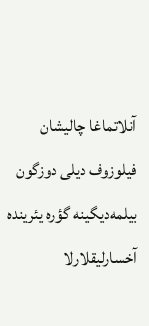آنلاتماغا چالیشان فیلوزوف دیلی دوزگون بیلمه‌دیگینه گؤره یئرینده آخسارلیقلارلا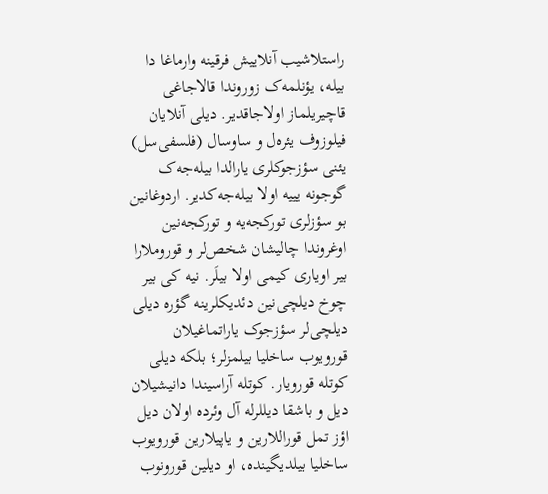راستلاشیب آنلاییش فرقینه وارماغا دا بیله، یؤنلمه‌ک زوروندا قالاجاغی قاچیریلماز اولاجاقدیر. دیلی آنلایان فیلوزوف یئره‌ل و ساوسال (فلسفی‌سل) یئنی سؤزجوکلری یارالدا بیله‌جه‌ک گوجونه یییه اولا بیله‌جه‌کدیر. اردوغانین بو سؤزلری تورکجه‌یه و تورکجه‌نین اوغروندا چالیشان شخص‌لر و قوروملارا بیر اویاری کیمی اولا بیلَر. نیه کی بیر چوخ دیلچی‌نین دئدیکلرینه گؤره دیلی دیلچی‌لر سؤزجوک یاراتماغیلان قورویوب ساخلیا بیلمزلر؛ بلکه دیلی کوتله قورویار. کوتله آراسیندا دانیشیلان دیل و باشقا دیللرله آل وئرده اولان دیل اؤز تمل قوراللارین و یاپیلارین قورویوب ساخلیا بیلدیگینده، او دیلین قورونوب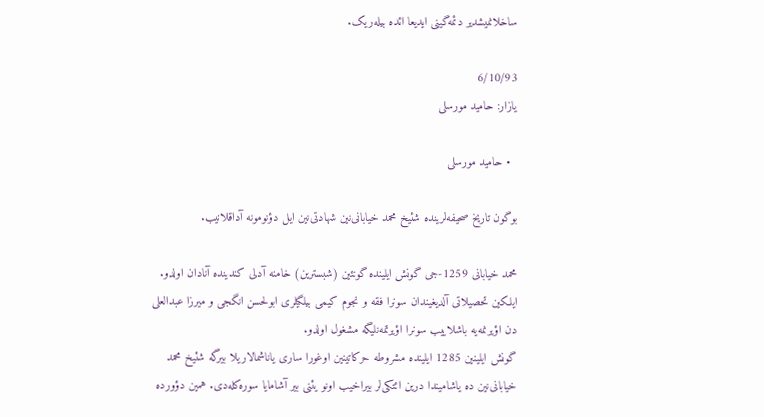ساخلانمیشدیر دئمه‌گینی ایدیعا ائده بیله‌ریک.

6/10/93
یازار: حامید مورسلی

  • حامید مورسلی

بوگون تاریخ صحیفه‌لرینده شئیخ محمد خیابانی‌نین شهادتی‌نین ایل دؤنومونه آداقلانیب.

محمد خیابانی 1259-جی گونش ایلینده گونئین (شبسترین) خامنه آدلی کندینده آنادان اولدو. ایلکین تحصیلاتی آلدیغیندان سونرا فقه و نجوم کیمی بیلگیلری ابولحسن انگجی و میرزا عبدالعلی دن اؤیرنمه‌یه باشلاییب سونرا اؤیرتمه‌نلیگه مشغول اولدو.
گونش ایلینین 1285 ایلینده مشروطه حرکاتینین اوغورا ساری یاناشمالاریلا بیرگه شئیخ محمد خیابانی‌نین ده یاشامیندا درین ائتکی‌لر بیراخیب اونو یئنی بیر آشامایا سوره‌کله‌دی. همین دؤورده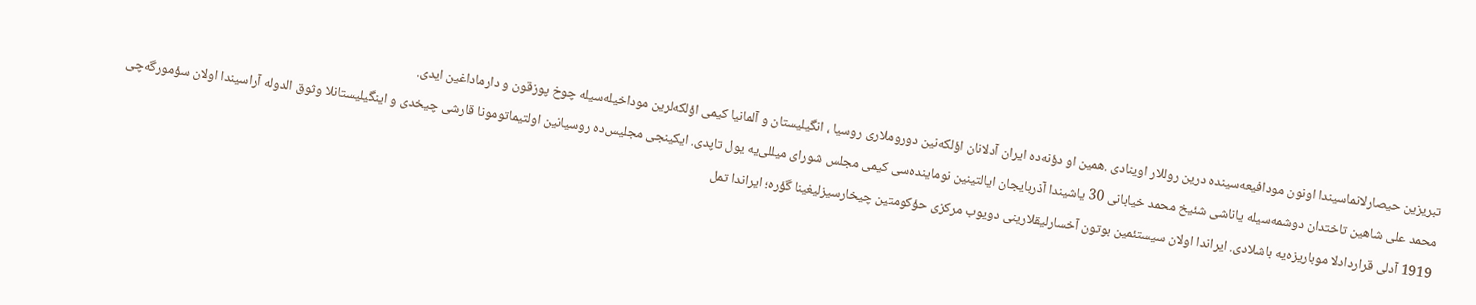تبریزین حیصارلانماسیندا اونون مودافیعه‌سینده درین روللار اوینادی .همین او دؤنه‌ده ایران آدلانان اؤلکه‌نین دوروملاری روسیا ، انگیلیستان و آلمانیا کیمی اؤلکه‌لرین موداخیله‌سیله چوخ پوزقون و دارماداغین ایدی.
محمد علی شاهین تاختدان دوشمه‌سیله یاناشی شئیخ محمد خیابانی 30 یاشیندا آذربایجان ایالتینین نوماینده‌سی کیمی مجلس شورای میللی‌یه یول تاپدی. ایکینجی مجلیس‌ده روسیانین اولتیماتومونا قارشی چیخدی و اینگیلیستانلا وثوق الدوله آراسیندا اولان سؤمورگه‌چی 1919 آدلی قراردادلا موباریزه‌یه باشلادی. ایراندا اولان سیستئمین بوتون آخسارلیقلارینی دویوب مرکزی حؤکومتین چیخارسیزلیغینا گؤره؛ ایراندا تمل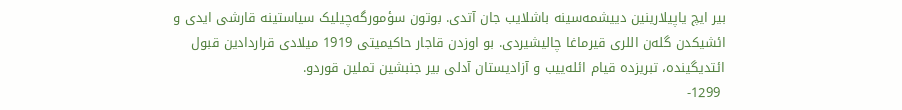بیر ایچ یاپیلارینین دییشمه‌سینه باشلایب جان آتدی. بوتون سؤمورگه‌چیلیک سیاستینه قارشی ایدی و ائشیکدن گله‌ن اللری قیرماغا چالیشیردی. بو اوزدن قاجار حاکیمیتی 1919 میلادی قراردادین قبول ائتدیگینده، تبریزده قیام ائله‌ییب و آزادیستان آدلی بیر جنبشین تملین قوردو.
 1299-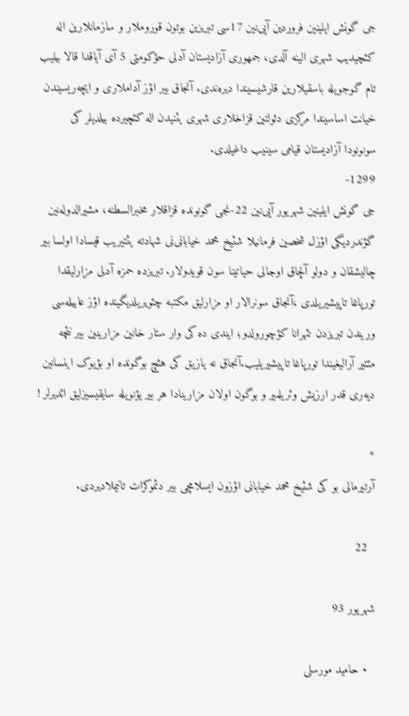جی گونش ایلینین فروردین آیی‌نین 17سی تبریزین بوتون قوروملار و سازمانلارین اله کئچیدیب شهری الینه آلدی، جمهوری آزادیستان آدلی حؤکومتی 5 آی آیاقدا قالا بیلیب تام گوجویله باسقیلارین قارشیسیندا دیره‌ندی. آنجاق بیر اؤز آداملاری و ایچه‌ریسیندن خیانت اساسیندا مرکزی دئولتین قزاخلاری شهری یئنیدن اله کئچیرده بیلدیلر کی سونونودا آزادیستان قیامی سینیب داغیلدی.
1299-
جی گونش ایلینین شهریور آیی‌نین 22-نجی گونونده قزاقلار مخبرالسطنه‌، مشیرالدوله‌نین گؤندردیگی اؤزل شخصین فرمانیلا شئیخ محمد خیابانی‌نی شهادته یئتیریب قیسادا اولسا بیر چالیشقان و دولو آلچاق اوجالی حیاتینا سون قویدولار. تبریزده حمزه آدلی مزارلیقدا تورپاغا تاپیشیریلدی ،آنجاق سونرالار او مزارلیق مکتبه چئویریلدیگینده اؤز عاییله‌سی وریندن تبریزدن تئهرانا کؤچورولدو؛ ایندی ده کی وار ستار خانین مزارینین بیر نئچه مئتیر آرالیغیندا تورپاغا تاپیشیریلیب.آنجاق نه یازیق کی هئچ بوگونده او بؤیوک اینسانین دیه‌ری قدر ارزیش وئریلمیر و بوگون اولان مزارینادا هر بیر یؤنویله سایقیسیزلیق ائدیرلر !

*
آرتیرمالی بو کی شئیخ محمد خیابانی اؤزون ایسلامچی بیر دئموکرات تانیملادیردی.

  22

شهریور 93

  • حامید مورسلی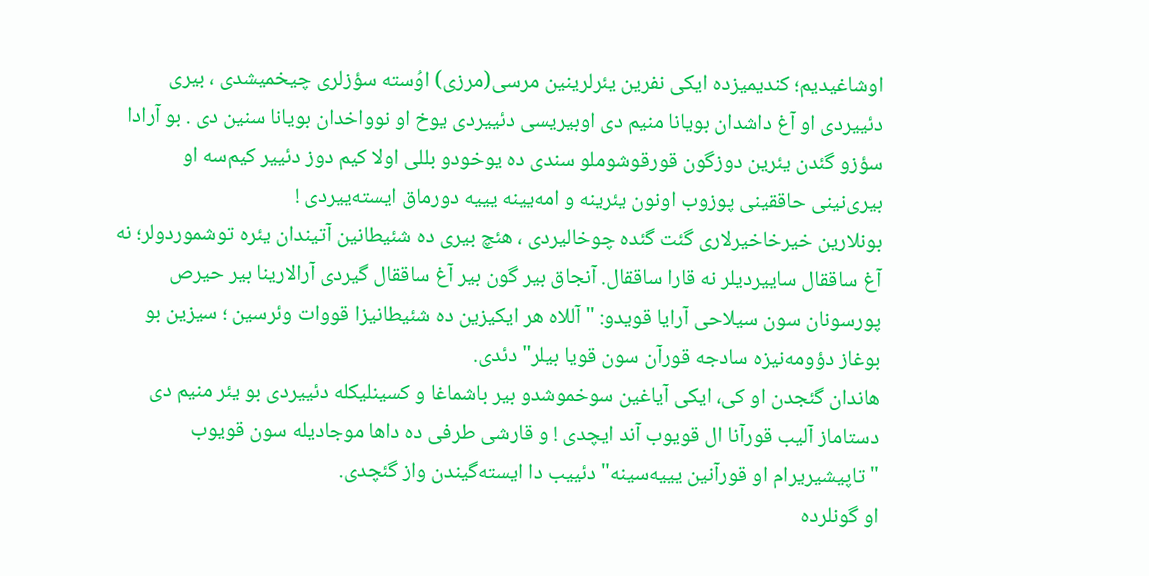اوشاغیدیم؛ کندیمیزده ایکی نفرین یئرلرینین مرسی(مرزی) اوُسته سؤزلری چیخمیشدی ، بیری دئییردی او آغ داشدان بویانا منیم دی اوبیریسی دئییردی یوخ او نوواخدان بویانا سنین دی . بو آرادا سؤزو گئدن یئرین دوزگون قورقوشوملو سندی ده یوخودو بللی اولا کیم دوز دئییر کیم‌سه او بیری‌نینی حاققینی پوزوب اونون یئرینه و امه‌یینه یییه دورماق ایسته‌ییردی !
بونلارین خیرخاخیرلاری گئت گئده چوخالیردی ، هئچ بیری ده شئیطانین آتیندان یئره توشموردولر؛ نه آغ ساققال ساییردیلر نه قارا ساققال. آنجاق بیر گون بیر آغ ساققال گیردی آرالارینا بیر حیرص پورسونان سون سیلاحی آرایا قویدو: " آللاه هر ایکیزین ده شئیطانیزا قووات وئرسین ؛ سیزین بو بوغاز دؤومه‌نیزه سادجه قورآن سون قویا بیلر" دئدی.
هاندان گئجدن او کی، ایکی آیاغین سوخموشدو بیر باشماغا و کسینلیکله دئییردی بو یئر منیم دی دستاماز آلیب قورآنا ال قویوب آند ایچدی ! و قارشی طرفی ده داها موجادیله سون قویوب "تاپیشیریرام او قورآنین یییه‌سینه" دئییب دا ایسته‌گیندن واز گئچدی.
او گونلرده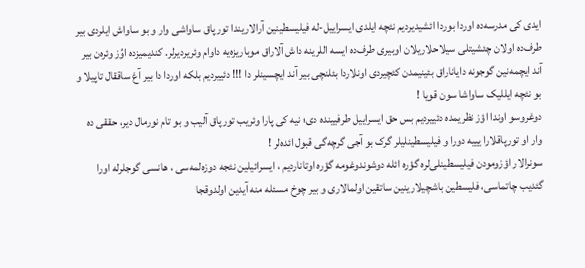ایدی کی مدرسه‌ده اوردا بوردا ائشیدیردیم نئچه ایلدی ایسراییل-له فیلیسطینین آرالاریندا تورپاق ساواشی وار و بو ساواش ایلردی بیر طرف‌ده اولان چئشیتلی سیلاحلاریلان اوبیری طرف‌ده ایسه اللرینه داش آلاراق موباریزه‌یه داوام وئریردیرلر. کندیمیزده اوُز وئره‌ن بیر آند ایچمه‌نین گوجونه دایاناراق بئینیمدن کئچیردی اونلاردا بئلنچی بیر آند ایچسینلر دا !!! دئییردیم بلکه اوردا دا بیر آغ ساققال تاپیلا و بو نئچه ایللیک ساواشا سون قویا !
دوغروسو اوندا اؤز نظریمده دئییردیم بس حق ایسراییل طرفیینده دی؛ نیه کی پارا وئریب تورپاق آلیب و بو تام نورمال دیر، حققی ده وار او تورپاقلارا یییه دورا و فیلیسطینلیلر گرک بو آجی گرچه‌گی قبول ائده‌لر !
سونرالار اؤزومودن فیلیسطینلی‌لره گؤره ائله دوشوندوغومه گؤره اوتاناردیم ، ایسرائیلین نئجه دوزه‌لمه‌سی ، هانسی گوجلرله اورا گئدیب چاتماسی، فلیسطین باشچیلارینین ساتقین اولمالاری و بیر چوخ مسئله منه آیدین اولدوقجا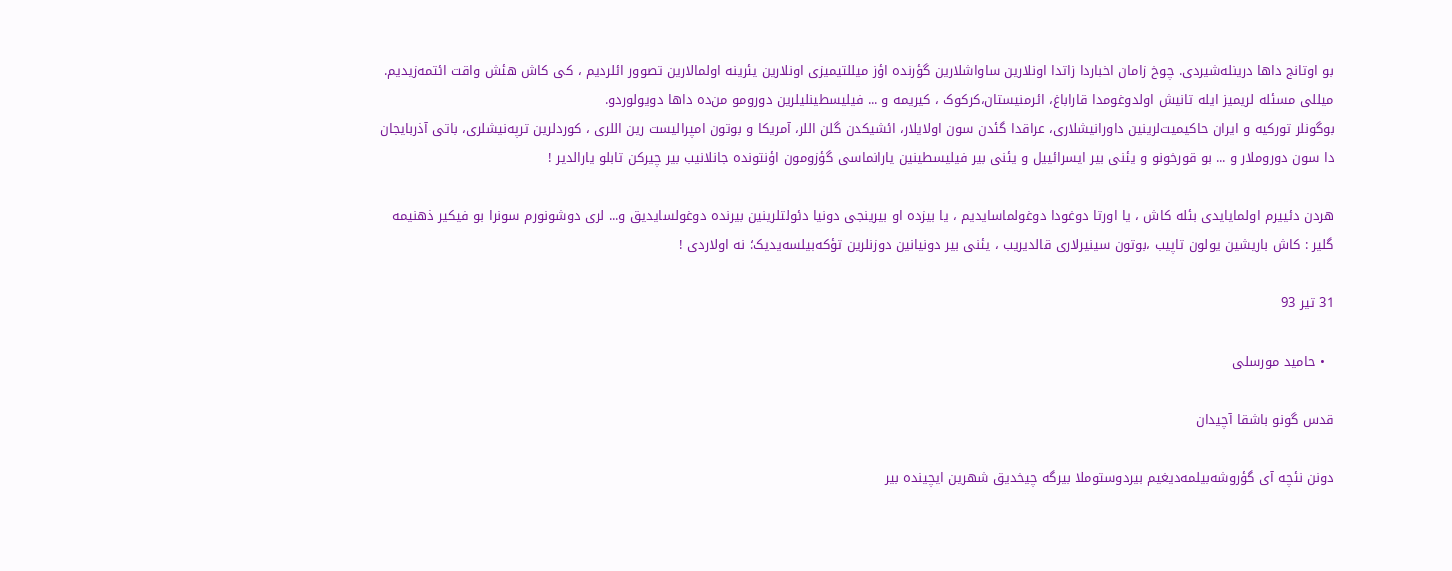بو اوتانج داها درینله‌شیردی. چوخ زامان اخباردا زاتدا اونلارین ساواشلارین گؤرنده اؤز میللتیمیزی اونلارین یئرینه اولمالارین تصوور ائلردیم ، کی کاش هئش واقت ائتمه‌زیدیم.
میللی مسئله لریمیز ایله تانیش اولدوغومدا قاراباغ، ائرمنیستان،کرکوک ، کیریمه و ... فیلیسطینلیلرین دورومو من‌ده داها دویولوردو.
بوگونلر تورکیه‌ و ایران حاکیمیت‌لرینین داورانیشلاری، عراقدا گئدن سون اولایلار، ائشیکدن گلن اللر، آمریکا و بوتون امپرالیست رین اللری ، کوردلرین ترپه‌نیشلری، باتی آذربایجان دا سون دوروملار و ... بو قورخونو و یئنی بیر ایسرائییل و یئنی بیر فیلیسطینین یارانماسی گؤزومون اؤنتونده جانلانیب بیر چیرکن تابلو یارالدیر !

هردن دئییرم اولمایایدی بئله کاش ، یا اورتا دوغودا دوغولماسایدیم ، یا بیزده او بیرینجی دونیا دئولتلرینین بیرنده دوغولسایدیق و... لری دوشونورم سونرا بو فیکیر ذهنیمه گلیر : کاش باریشین یولون تاپیب ،بوتون سینیرلاری قالدیریب ، یئنی بیر دونیانین دوزنلرین تؤکه‌بیلسه‌یدیک؛ نه اولاردی !

31 تیر 93

  • حامید مورسلی

قدس گونو باشقا آچیدان

دونن نئچه آی گؤروشه‌بیلمه‌دیغیم بیردوستوملا بیرگه چیخدیق شهرین ایچینده بیر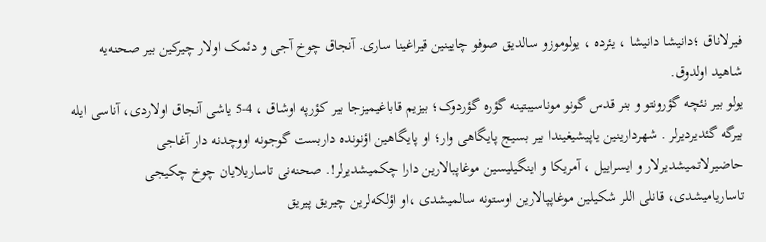فیرلاناق ؛دانیشا دانیشا ، یئرده ، یولوموزو سالدیق صوفو چایینین قیراغینا ساری. آنجاق چوخ آجی و دئمک اولار چیرکین بیر صحنه‌یه شاهید اولدوق.
یولو بیر نئچه گؤرونتو و بنر قدس گونو موناسیبتینه گؤره گؤردوک؛ بیزیم قاباغیمیزجا بیر کؤرپه اوشاق ، 4-5 یاشی آنجاق اولاردی، آناسی ایله بیرگه گئدیردیرلر . شهردارینین یاپیشیغیندا بیر بسیج پایگاهی وار؛ او پایگاهین اؤنونده داربست گوجونه اووچدنه دار آغاجی حاضیرلاتمیشدیرلار و ایسراییل ، آمریکا و اینگیلیسین موغاپبالارین دارا چکمیشدیرلر!. صحنه‌نی تاساریلایان چوخ چکیجی تاساریامیشدی، قانلی اللر شکیلین موغاپپالارین اوستونه سالمیشدی ،او اؤلکه‌لرین چیریق پیریق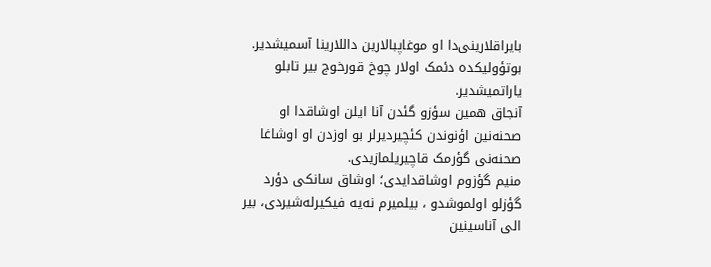بایراقلارینی‌دا او موغاپبالارین داللارینا آسمیشدیر. بوتؤولیکده دئمک اولار چوخ قورخوج بیر تابلو یاراتمیشدیر.
آنجاق همین سؤزو گئدن آنا ایلن اوشاقدا او صحنه‌نین اؤنوندن کئچیردیرلر بو اوزدن او اوشاغا صحنه‌نی گؤرمک قاچیریلمازیدی.
منیم گؤزوم اوشاقدایدی؛ اوشاق سانکی دؤرد گؤزلو اولموشدو ، بیلمیرم نه‌یه فیکیرله‌شیردی، بیر الی آناسینین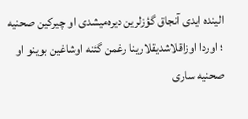الینده ایدی آنجاق گؤزلرین دیره‌میشدی او چیرکین صحنیه ؛ اوردا اوزاقلاشدیقلارینا رغمن گئنه اوشاغین بوینو او صحنیه ساری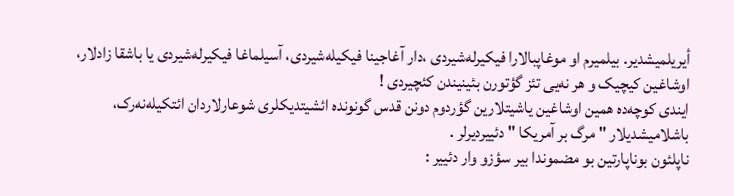أیریلمیشدیر. بیلمیرم او موغاپبالارا فیکیرله‌شیردی ،دار آغاجینا فیکیله‌شیردی، آسیلماغا فیکیرله‌شیردی یا باشقا زادلار، اوشاغین کیچیک و هر نه‌یی تئز گؤتورن بئینیندن کئچیردی !
ایندی کوچه‌ده همین اوشاغین یاشیتلارین گؤردوم دونن قدس گونونده ائشیتدیکلری شوعارلاردان ائتکیله‌نه‌رک، باشلامیشدیلار " مرگ بر آمریکا " دئییردیرلر .
ناپلئون بوناپارتین بو مضموندا بیر سؤزو وار دئییر :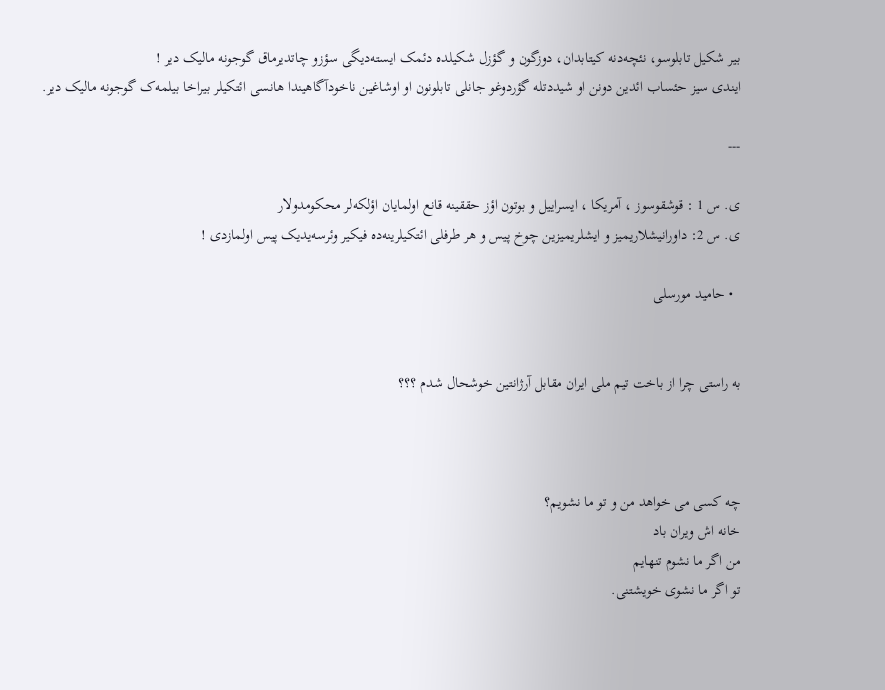بیر شکیل تابلوسو، نئچه‌دنه کیتابدان، دوزگون و گؤزل شکیلده دئمک ایسته‌دیگی سؤزو چاتدیرماق گوجونه مالیک دیر !
ایندی سیز حئساب ائدین دونن او شیددتله گؤردوغو جانلی تابلونون او اوشاغین ناخودآگاهیندا هانسی ائتکیلر بیراخا بیلمه‌ک گوجونه مالیک دیر.

---

ی. س 1 : قوشقوسوز ، آمریکا ، ایسراییل و بوتون اؤز حققینه قانع اولمایان اؤلکه‌لر محکومدولار
ی. س 2: داورانیشلاریمیز و ایشلریمیزین چوخ پیس و هر طرفلی ائتکیلرینه‌ده فیکیر وئرسه‌یدیک پیس اولمازدی !

  • حامید مورسلی


به‌ راستی چرا از باخت تیم ملی ایران مقابل آرژانتین خوشحال شدم ؟؟؟



چه کسی می خواهد من و تو ما نشویم؟
خانه اش ویران باد
من اگر ما نشوم تنهایم
تو اگر ما نشوی خویشتنی.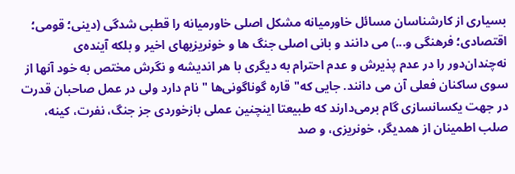بسیاری از کارشناسان مسائل خاورمیانه مشکل اصلی خاورمیانه را قطبی شدگی (دینی؛ قومی؛ اقتصادی؛ فرهنگی و...) می دانند و بانی اصلی جنگ ها و خونریزیهای اخیر و بلکه آینده‌ی نه‌چندان‌دور را در عدم پذیرش و عدم احترام به دیگری‌ با هر اندیشه و نگرش مختص به خود آنها از سوی ساکنان فعلی آن می دانند. جایی که"قاره گوناگونی‌ها " نام دارد ولی در عمل صاحبان قدرت در جهت یکسانسازی گام برمی‌دارند که طبیعتا اینچنین عملی بازخوردی جز جنگ، نفرت، کینه، صلب اطمینان از همدیگر، خونریزی، و صد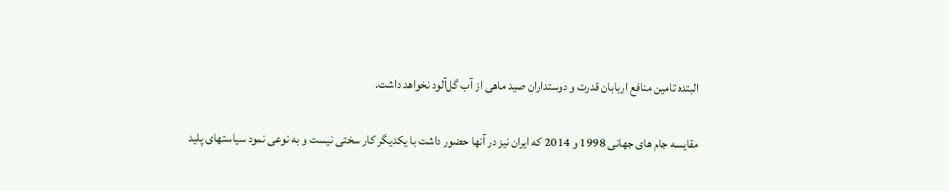البتده تامین منافع اربابان قدرت و دوستداران صید ماهی از آب گل‌آلود نخواهد داشت.

مقایسه جام های جهانی 1998 و 2014 که ایران نیز در آنها حضور داشت با یکدیگر کار سختی نیست و به نوعی نمود سیاستهای پلید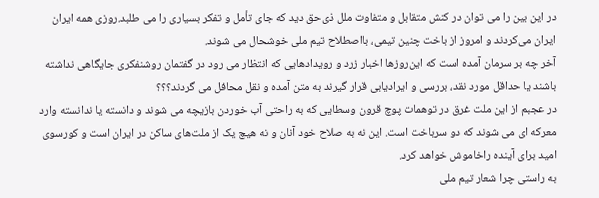در این بین را می توان در کنش متقابل و متفاوت ملل ذی‌حق دید که جای تأمل و تفکر بسیاری را می طلبد.روزی همه ایران ایران می‌کردند و امروز از باخت چنین تیمی، بااصطلاح تیم ملی خوشحال می شوند.
آخر چه بر سرمان آمده است که این‌روزها اخبار زرد و رویدادهایی که انتظار می رود در گفتمان روشنفکری جایگاهی نداشته باشند یا حداقل مورد نقد، بررسی و ایرادیابی قرار گیرند به متن آمده و نقل محافل می گردند؟؟؟
در عجبم از این ملت غرق در توهمات پوچ قرون وسطایی که به راحتی آب خوردن بازیچه می شوند و دانسته یا ندانسته وارد معرکه ای می شوند که دو سرباخت است. این نه به صلاح خود آنان و نه هیچ یک از ملت‌های ساکن در ایران است و کورسوی امید برای آینده راخاموش خواهد کرد.
به راستی چرا شعار تیم ملی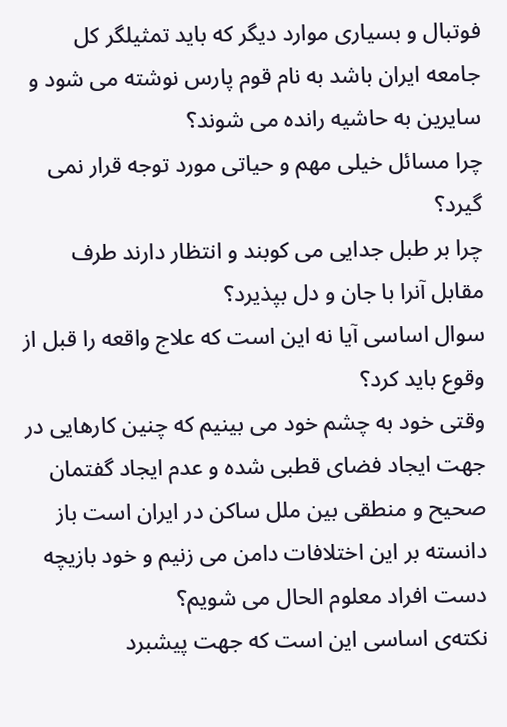فوتبال و بسیاری موارد دیگر که باید تمثیلگر کل جامعه ایران باشد به نام قوم پارس نوشته می شود و سایرین به حاشیه رانده می شوند؟
چرا مسائل خیلی مهم و حیاتی مورد توجه قرار نمی گیرد؟
چرا بر طبل جدایی می کوبند و انتظار دارند طرف مقابل آنرا با جان و دل بپذیرد؟
سوال اساسی آیا نه این است که علاج واقعه را قبل از وقوع باید کرد؟
وقتی خود به چشم خود می بینیم که چنین کارهایی در جهت ایجاد فضای قطبی شده و عدم ایجاد گفتمان صحیح و منطقی بین ملل ساکن در ایران است باز دانسته بر این اختلافات دامن می زنیم و خود بازیچه دست افراد معلوم الحال می شویم؟
نکته‌ی اساسی این است که جهت پیشبرد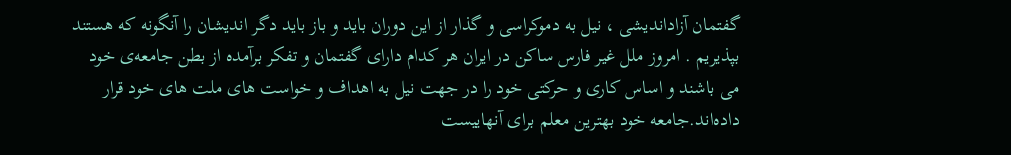گفتمان آزاداندیشی ، نیل به دموکراسی و گذار از این دوران باید و باز باید دگر اندیشان را آنگونه که هستند بپذیریم . امروز ملل غیر فارس ساکن در ایران هر کدام دارای گفتمان و تفکر برآمده از بطن جامعه‌ی خود می باشند و اساس کاری و حرکتی خود را در جهت نیل به اهداف و خواست های ملت های خود قرار داده‌اند.جامعه خود بهترین معلم برای آنهاییست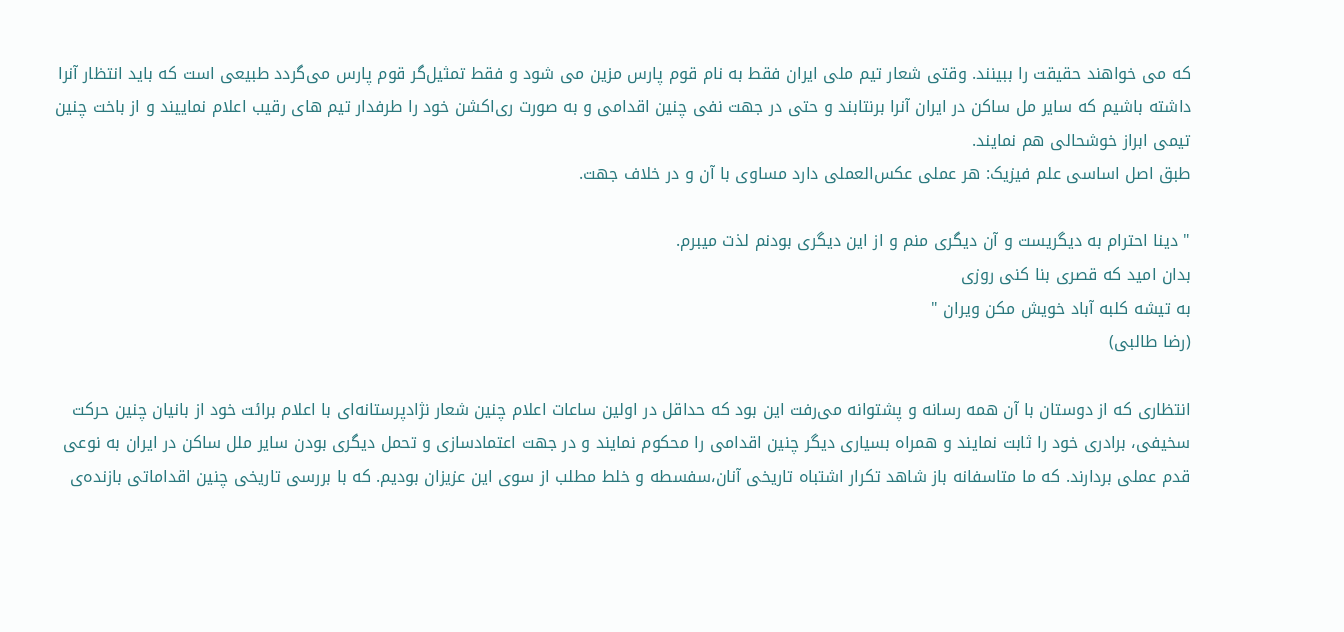که می خواهند حقیقت را ببینند. وقتی شعار تیم ملی ایران فقط به نام قوم پارس مزین می شود و فقط تمثیل‌گر قوم پارس می‌گردد طبیعی است که باید انتظار آنرا داشته باشیم که سایر مل ساکن در ایران آنرا برنتابند و حتی در جهت نفی چنین اقدامی و به صورت ری‌اکشن خود را طرفدار تیم های رقیب اعلام نماییند و از باخت چنین تیمی ابراز خوشحالی هم نمایند.
طبق اصل اساسی علم فیزیک: هر عملی عکس‌العملی دارد مساوی با آن و در خلاف جهت.

" دینا احترام به دیگریست و آن دیگری منم و از این دیگری بودنم لذت میبرم.
بدان امید که قصری بنا کنی روزی
به تیشه کلبه آباد خویش مکن ویران "
(رضا طالبی)

انتظاری که از دوستان با آن همه رسانه و پشتوانه می‌رفت این بود که حداقل در اولین ساعات اعلام چنین شعار نژادپرستانه‌ای با اعلام برائت خود از بانیان چنین حرکت سخیفی، برادری خود را ثابت نمایند و همراه بسیاری دیگر چنین اقدامی را محکوم نمایند و در جهت اعتمادسازی و تحمل دیگری بودن سایر ملل ساکن در ایران به نوعی قدم عملی بردارند. که ما متاسفانه باز شاهد تکرار اشتباه تاریخی آنان،سفسطه و خلط مطلب از سوی این عزیزان بودیم. که با بررسی تاریخی چنین اقداماتی بازنده‌ی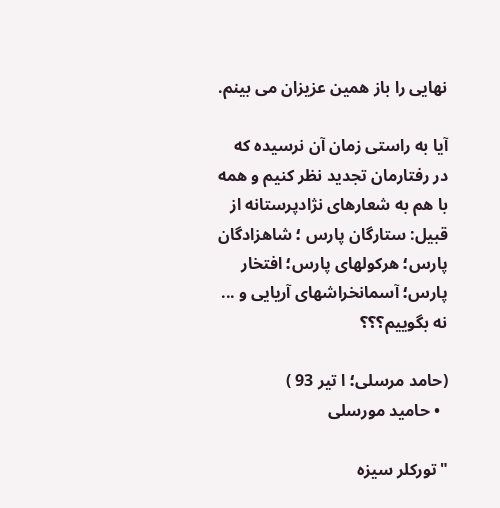نهایی را باز همین عزیزان می بینم.

آیا به راستی زمان آن نرسیده که در رفتارمان تجدید نظر کنیم و همه با هم به شعارهای نژادپرستانه از قبیل: ستارگان پارس ؛ شاهزادگان پارس؛ هرکولهای پارس؛ افتخار پارس؛ آسمانخراشهای آریایی و ... نه بگوییم؟؟؟

(حامد مرسلی؛ ا تیر 93 )
  • حامید مورسلی

"تورکلر سیزه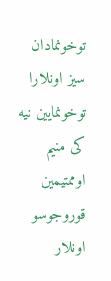توخونمادان سیز اونلارا توخونمایین نیه کی منیم اوممتیمین قوروجوسو اونلار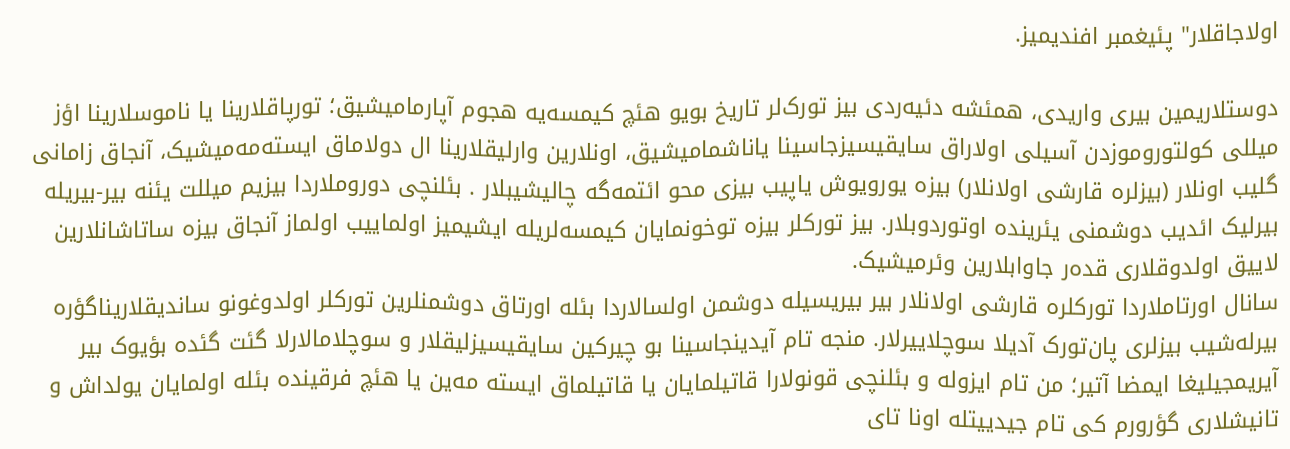اولاجاقلار" پئیغمبر افندیمیز.

دوستلاریمین بیری واریدی، همئشه دئیه‌ردی بیز تورک‌لر تاریخ بویو هئچ کیمسه‌یه هجوم آپارمامیشیق؛ تورپاقلارینا یا ناموسلارینا اؤز میللی کولتوروموزدن آسیلی اولاراق سایقیسیزجاسینا یاناشمامیشیق، اونلارین وارلیقلارینا ال دولاماق ایسته‌مه‌میشیک، آنجاق زامانی گلیب اونلار (بیزلره قارشی اولانلار) بیزه یورویوش یاپیب بیزی محو ائتمه‌گه چالیشیبلار . بئلنچی دوروملاردا بیزیم میللت یئنه بیر-بیریله بیرلیک ائدیب دوشمنی یئرینده اوتوردوبلار. بیز تورکلر بیزه توخونمایان کیمسه‌لریله ایشیمیز اولماییب اولماز آنجاق بیزه ساتاشانلارین لاییق اولدوقلاری قده‌ر جاوابلارین وئرمیشیک.
سانال اورتاملاردا تورکلره قارشی اولانلار بیر بیریسیله دوشمن اولسالاردا بئله اورتاق دوشمنلرین تورکلر اولدوغونو ساندیقلاریناگؤره بیرله‌شیب بیزلری پان‌تورک آدیلا سوچلاییرلار. منجه تام آیدینجاسینا بو چیرکین سایقیسیزلیقلار و سوچلامالارلا گئت گئده بؤیوک بیر آیریمجیلیغا ایمضا آتیر؛ من تام ایزوله و بئلنچی قونولارا قاتیلمایان یا قاتیلماق ایسته مه‌ین یا هئچ فرقینده بئله اولمایان یولداش و تانیشلاری گؤرورم کی تام جیدییتله اونا تای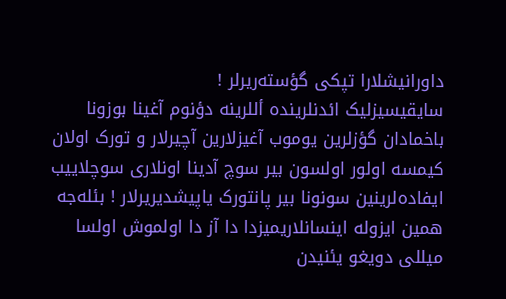داورانیشلارا تپکی گؤسته‌ریرلر !
سایقیسیزلیک ائدنلرینده أللرینه دؤنوم آغینا بوزونا باخمادان گؤزلرین یوموب آغیزلارین آچیرلار و تورک اولان کیمسه اولور اولسون بیر سوچ آدینا اونلاری سوچلاییب ایفاده‌لرینین سونونا بیر پانتورک یاپیشدیریرلار ! بئله‌جه همین ایزوله اینسانلاریمیزدا دا آز دا اولموش اولسا میللی دویغو یئنیدن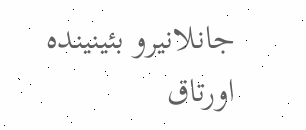جانلانیرو بئینینده اورتاق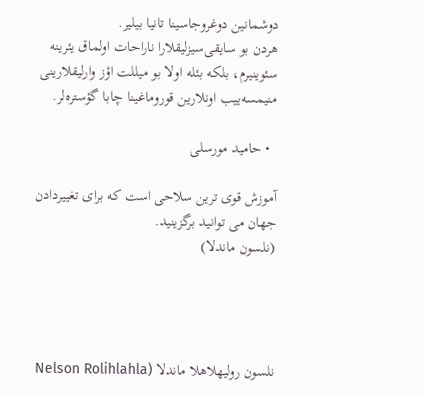دوشمانین دوغروجاسینا تانیا بیلیر.
هردن بو سایقی‌سیزلیقلارا ناراحات اولماق یئرینه سئوینیرم، بلکه بئله اولا بو میللت اؤز وارلیقلارینی منیمسه‌ییب اونلارین قوروماغینا چابا گؤستره‌لر.

  • حامید مورسلی

آموزش قوی ترین سلاحی است که برای تغییردادن جهان می توانید برگزینید.
(نلسون ماندلا)




نلسون رولیهلاهلا ماندلا (Nelson Rolihlahla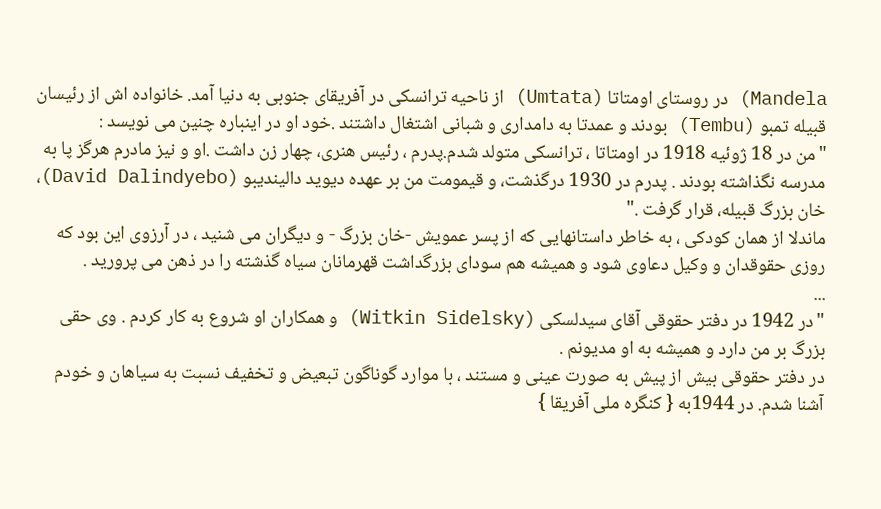Mandela) در روستای اومتاتا (Umtata) از ناحیه ترانسکی در آفریقای جنوبی به دنیا آمد. خانواده اش از رئیسان قبیله تمبو (Tembu) بودند و عمدتا به دامداری و شبانی اشتغال داشتند .خود او در اینباره چنین می نویسد :
"من در 18 ژوئیه 1918 در اومتاتا ، ترانسکی متولد شدم.پدرم ، رئیس هنری، چهار زن داشت .او و نیز مادرم هرگز پا به مدرسه نگذاشته بودند . پدرم در 1930 درگذشت، و قیمومت من بر عهده دیوید دالیندیبو (David Dalindyebo)، خان بزرگ قبیله، قرار گرفت ."
ماندلا از همان کودکی ، به خاطر داستانهایی که از پسر عمویش -خان بزرگ - و دیگران می شنید ، در آرزوی این بود که روزی حقوقدان و وکیل دعاوی شود و همیشه هم سودای بزرگداشت قهرمانان سیاه گذشته را در ذهن می پرورید .
...
"در 1942 در دفتر حقوقی آقای سیدلسکی (Witkin Sidelsky) و همکاران او شروع به کار کردم . وی حقی بزرگ بر من دارد و همیشه به او مدیونم .
در دفتر حقوقی بیش از پیش به صورت عینی و مستند ، با موارد گوناگون تبعیض و تخفیف نسبت به سیاهان و خودم آشنا شدم. در 1944به { کنگره ملی آفریقا }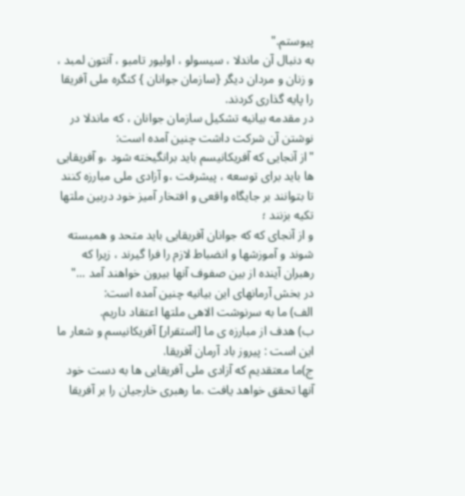پیوستم."
به دنبال آن ماندلا ، سیسولو ، اولیور تامبو ، آنتون لمبد ، و زنان و مردان دیگر {سازمان جوانان } کنگره ملی آفریقا را پایه گذاری کردند.
در مقدمه بیانیه تشکیل سازمان جوانان ، که ماندلا در نوشتن آن شرکت داشت چنین آمده است:
"از آنجایی که آفریکانیسم باید برانگیخته شود ،و آفریقایی ها باید برای توسعه ، پیشرفت ،و آزادی ملی مبارزه کنند تا بتوانند بر جایگاه واقعی و افتخار آمیز خود دربین ملتها تکیه بزنند ؛
و از آنجای که که جوانان آفریقایی باید متحد و همبسته شوند و آموزشها و انضباط لازم را فرا گیرند ، زیرا که رهبران آینده از بین صفوف آنها بیرون خواهند آمد ..."
در بخش آرمانهای این بیانیه چنین آمده است:
الف) ما به سرنوشت الاهی ملتها اعتقاد داریم.
ب) هدف از مبارزه ی ما [استقرار] آفریکانیسم و شعار ما این است : پیروز باد آرمان آفریقا.
ج)ما معتقدیم که آزادی ملی آفریقایی ها به دست خود آنها تحقق خواهد یافت .ما رهبری خارجیان را بر آفریقا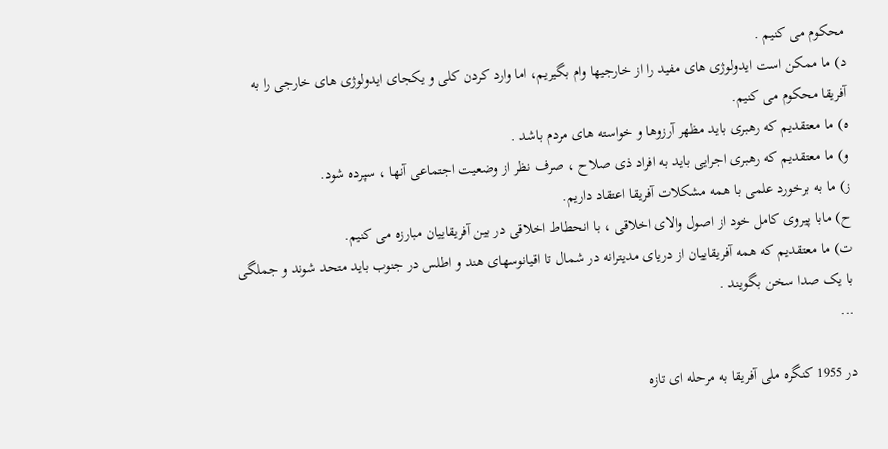محکوم می کنیم .
د) ما ممکن است ایدولوژی های مفید را از خارجیها وام بگیریم، اما وارد کردن کلی و یکجای ایدولوژی های خارجی را به آفریقا محکوم می کنیم.
ه) ما معتقدیم که رهبری باید مظهر آرزوها و خواسته های مردم باشد .
و) ما معتقدیم که رهبری اجرایی باید به افراد ذی صلاح ، صرف نظر از وضعیت اجتماعی آنها ، سپرده شود.
ز) ما به برخورد علمی با همه مشکلات آفریقا اعتقاد داریم.
ح) مابا پیروی کامل خود از اصول والای اخلاقی ، با انحطاط اخلاقی در بین آفریقاییان مبارزه می کنیم.
ت) ما معتقدیم که همه آفریقاییان از دریای مدیترانه در شمال تا اقیانوسهای هند و اطلس در جنوب باید متحد شوند و جملگی با یک صدا سخن بگویند .
...

در 1955 کنگره ملی آفریقا به مرحله ای تازه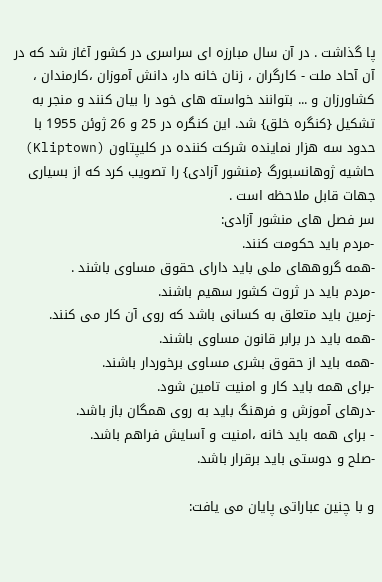پا گذاشت . در آن سال مبارزه ای سراسری در کشور آغاز شد که در آن آحاد ملت - کارگران ، زنان خانه دار، دانش آموزان ،کارمندان ، کشاورزان و ... بتوانند خواسته های خود را بیان کنند و منجر به تشکیل {کنگره خلق} شد. این کنگره در 25 و 26 ژوئن 1955 با حدود سه هزار نماینده شرکت کننده در کلیپتاون (Kliptown) حاشیه ژوهانسبورگ {منشور آزادی} را تصویب کرد که از بسیاری جهات قابل ملاحظه است .
سر فصل های منشور آزادی:
-مردم باید حکومت کنند.
-همه گروههای ملی باید دارای حقوق مساوی باشند .
-مردم باید در ثروت کشور سهیم باشند.
-زمین باید متعلق به کسانی باشد که روی آن کار می کنند.
-همه باید در برابر قانون مساوی باشند.
-همه باید از حقوق بشری مساوی برخوردار باشند.
-برای همه باید کار و امنیت تامین شود.
-درهای آموزش و فرهنگ باید به روی همگان باز باشد.
- برای همه باید خانه ،امنیت و آسایش فراهم باشد.
-صلح و دوستی باید برقرار باشد.

و با چنین عباراتی پایان می یافت: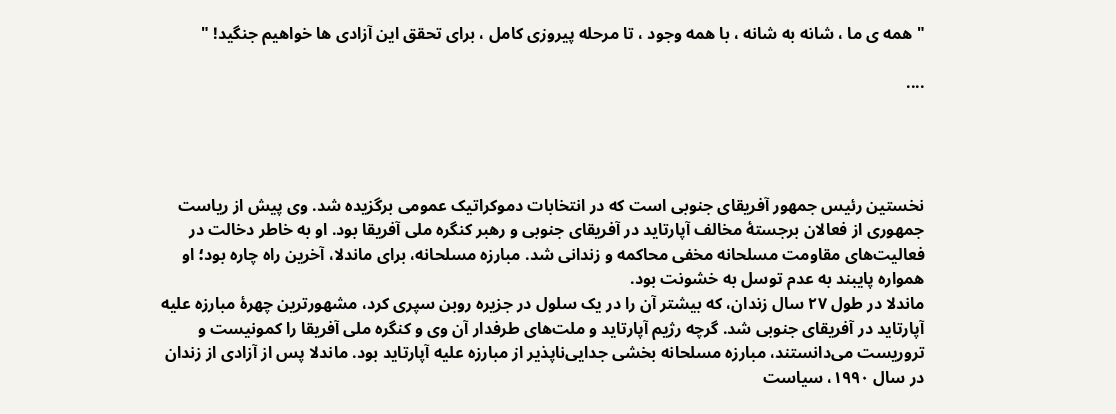" همه ی ما ، شانه به شانه ، با همه وجود ، تا مرحله پیروزی کامل ، برای تحقق این آزادی ها خواهیم جنگید! "

....




نخستین رئیس جمهور آفریقای جنوبی است که در انتخابات دموکراتیک عمومی برگزیده شد. وی پیش از ریاست جمهوری از فعالان برجستهٔ مخالف آپارتاید در آفریقای جنوبی و رهبر کنگره ملی آفریقا بود. او به خاطر دخالت در فعالیت‌های مقاومت مسلحانه مخفی محاکمه و زندانی شد. مبارزه مسلحانه، برای ماندلا، آخرین راه چاره بود؛ او همواره پایبند به عدم توسل به خشونت بود.
ماندلا در طول ۲۷ سال زندان، که بیشتر آن را در یک سلول در جزیره روبن سپری کرد، مشهورترین چهرهٔ مبارزه علیه آپارتاید در آفریقای جنوبی شد. گرچه رژیم آپارتاید و ملت‌های طرفدار آن وی و کنگره ملی آفریقا را کمونیست و تروریست می‌دانستند، مبارزه مسلحانه بخشی جدایی‌ناپذیر از مبارزه علیه آپارتاید بود. ماندلا پس از آزادی از زندان در سال ۱۹۹۰، سیاست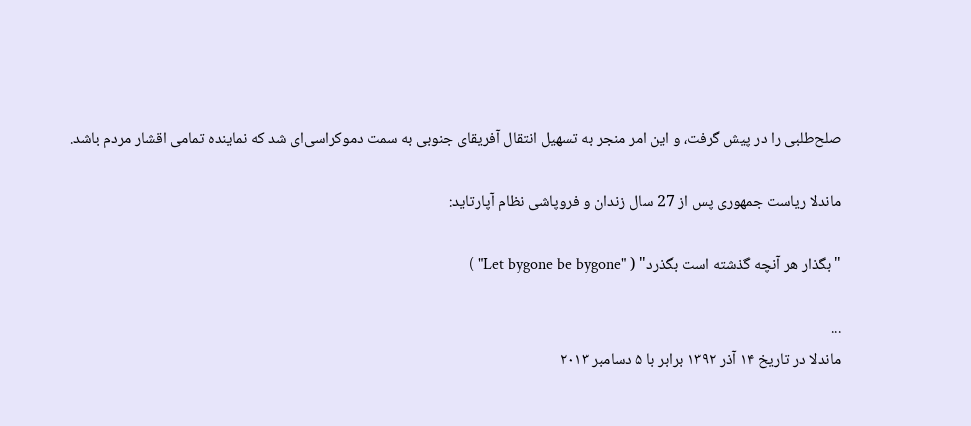صلح‌طلبی را در پیش گرفت، و این امر منجر به تسهیل انتقال آفریقای جنوبی به سمت دموکراسی‌ای شد که نماینده تمامی اقشار مردم باشد.

ماندلا ریاست جمهوری پس از 27 سال زندان و فروپاشی نظام آپارتاید:

"بگذار هر آنچه گذشته است بگذرد" ( "Let bygone be bygone" )

...
ماندلا در تاریخ ۱۴ آذر ۱۳۹۲ برابر با ۵ دسامبر ۲۰۱۳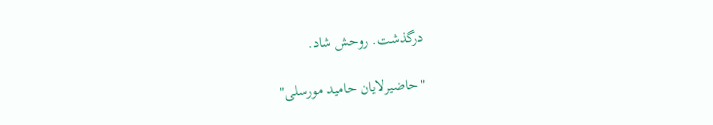درگذشت. روحش شاد.

"حاضیرلایان حامید مورسلی"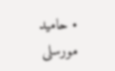• حامید مورسلی